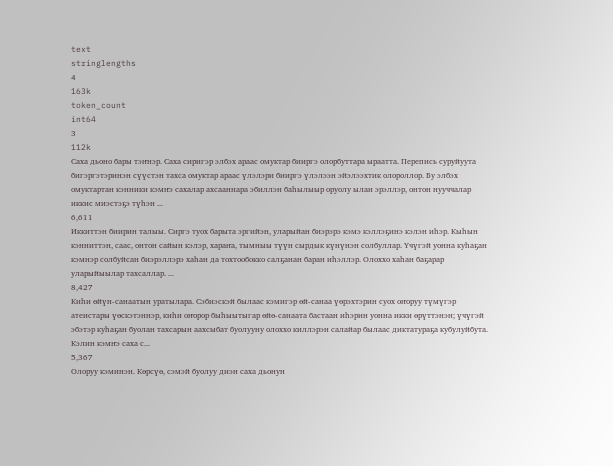text
stringlengths
4
163k
token_count
int64
3
112k
Саха дьоно бары тэҥнэр. Саха сиригэр элбэх араас омуктар бииргэ олорбуттара ыраатта. Перепись суруйуута бигэргэтэринэн сүүстэн тахса омуктар араас үлэлэри бииргэ үлэлээн эйэлээхтик олороллор. Бу элбэх омуктартан кэнники кэмҥэ сахалар ахсааннара эбиллэн баһылыыр оруолу ылан эрэллэр, онтон нууччалар иккис миэстэҕэ түһэн ...
6,611
Иккиттэн биирин талыы. Сиргэ туох барыта эргийэн, уларыйан биэрэрэ кэмэ кэллэҕинэ кэлэн иһэр. Кыһын кэнниттэн, саас, онтон сайын кэлэр, хараҥа, тымныы түүн сырдык күнүнэн солбуллар. Үчүгэй уонна куһаҕан кэмнэр солбуйсан биэрэллэрэ хаһан да тохтообокко салҕанан баран иһэллэр. Олоххо хаһан баҕарар уларыйыылар тахсаллар. ...
8,427
Киһи өйүн-санаатын уратылара. Сэбиэскэй былаас кэмигэр өй-санаа үөрэхтэрин суох оҥоруу түмүгэр атеистары үөскэтэннэр, киһи оҥорор быһыытыгар өйө-санаата бастаан иһэрин уонна икки өрүттэнэн; үчүгэй эбэтэр куһаҕан буолан тахсарын аахсыбат буолууну олоххо киллэрэн салайар былаас диктатураҕа кубулуйбута. Кэлин кэмҥэ саха с...
5,367
Олоруу кэминэн. Көрсүө, сэмэй буолуу диэн саха дьонун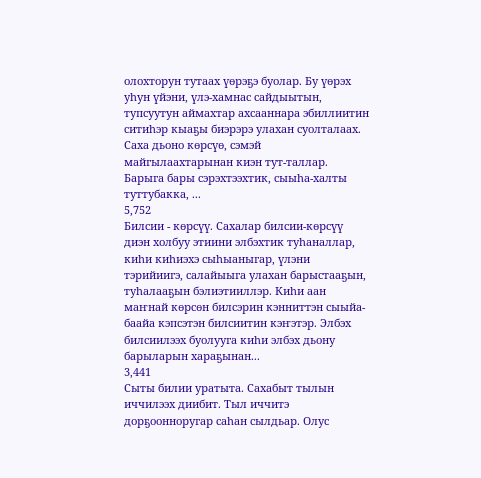олохторун тутаах үөрэҕэ буолар. Бу үөрэх уһун үйэни, үлэ-хамнас сайдыытын, тупсуутун аймахтар ахсааннара эбиллиитин ситиһэр кыаҕы биэрэрэ улахан суолталаах. Саха дьоно көрсүө, сэмэй майгылаахтарынан киэн тут-таллар. Барыга бары сэрэхтээхтик, сыыһа-халты туттубакка, ...
5,752
Билсии - көрсүү. Сахалар билсии-көрсүү диэн холбуу этиини элбэхтик туһаналлар, киһи киһиэхэ сыһыаныгар, үлэни тэрийиигэ, салайыыга улахан барыстааҕын, туһалааҕын бэлиэтииллэр. Киһи аан маҥнай көрсөн билсэрин кэнниттэн сыыйа-баайа кэпсэтэн билсиитин кэҥэтэр. Элбэх билсиилээх буолууга киһи элбэх дьону барыларын хараҕынан...
3,441
Сыты билии уратыта. Сахабыт тылын иччилээх диибит. Тыл иччитэ дорҕоонноругар саһан сылдьар. Олус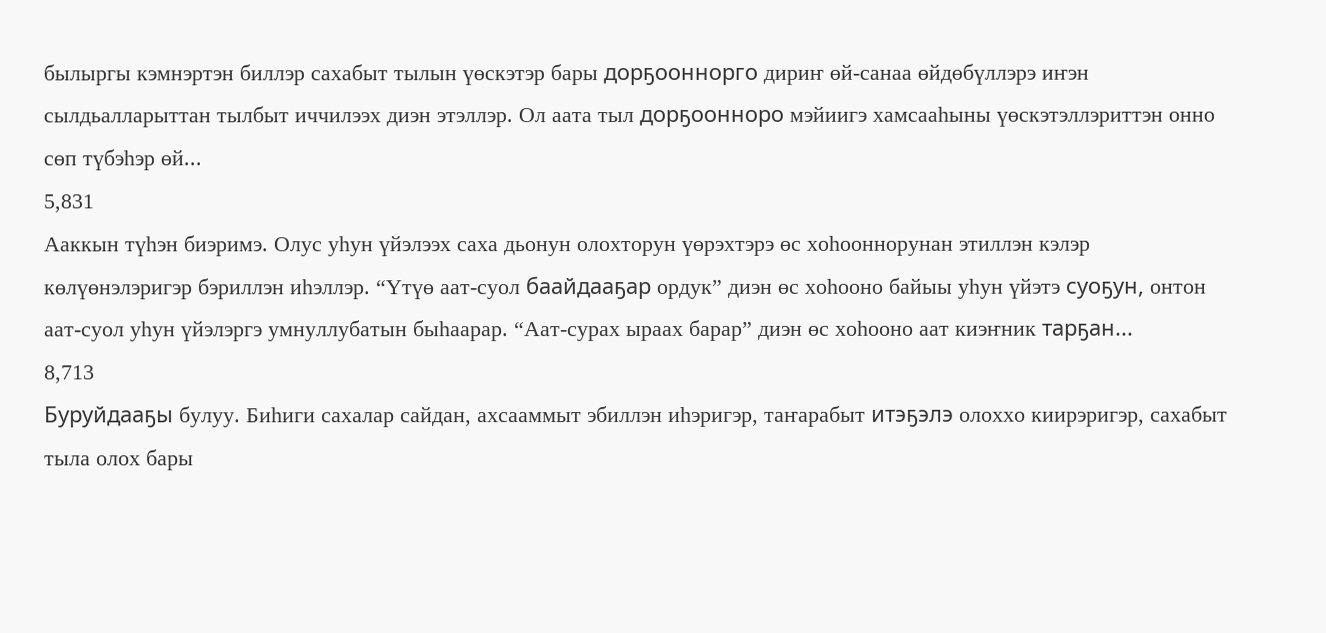былыргы кэмнэртэн биллэр сахабыт тылын үөскэтэр бары дорҕооннорго дириҥ өй-санаа өйдөбүллэрэ иҥэн сылдьалларыттан тылбыт иччилээх диэн этэллэр. Ол аата тыл дорҕоонноро мэйиигэ хамсааһыны үөскэтэллэриттэн онно сөп түбэһэр өй...
5,831
Ааккын түһэн биэримэ. Олус уһун үйэлээх саха дьонун олохторун үөрэхтэрэ өс хоһооннорунан этиллэн кэлэр көлүөнэлэригэр бэриллэн иһэллэр. “Үтүө аат-суол баайдааҕар ордук” диэн өс хоһооно байыы уһун үйэтэ суоҕун, онтон аат-суол уһун үйэлэргэ умнуллубатын быһаарар. “Аат-сурах ыраах барар” диэн өс хоһооно аат киэҥник тарҕан...
8,713
Буруйдааҕы булуу. Биһиги сахалар сайдан, ахсааммыт эбиллэн иһэригэр, таҥарабыт итэҕэлэ олоххо киирэригэр, сахабыт тыла олох бары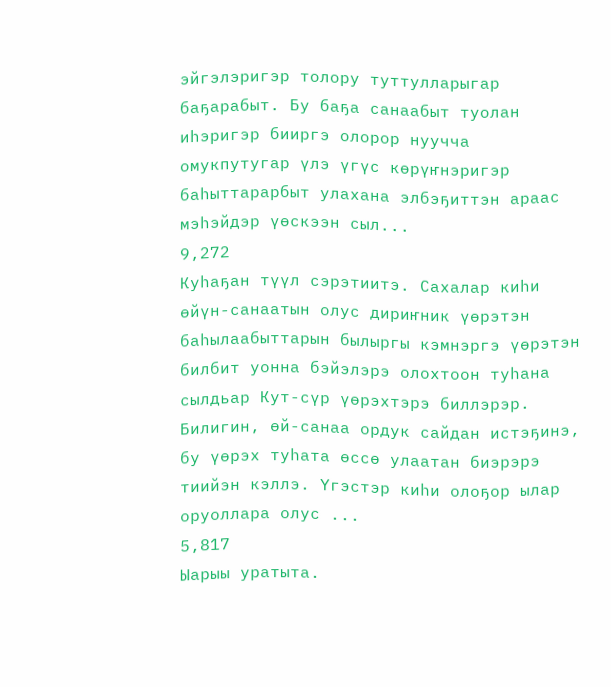эйгэлэригэр толору туттулларыгар баҕарабыт. Бу баҕа санаабыт туолан иһэригэр бииргэ олорор нуучча омукпутугар үлэ үгүс көрүҥнэригэр баһыттарарбыт улахана элбэҕиттэн араас мэһэйдэр үөскээн сыл...
9,272
Куһаҕан түүл сэрэтиитэ. Сахалар киһи өйүн-санаатын олус дириҥник үөрэтэн баһылаабыттарын былыргы кэмнэргэ үөрэтэн билбит уонна бэйэлэрэ олохтоон туһана сылдьар Кут-сүр үөрэхтэрэ биллэрэр. Билигин, өй-санаа ордук сайдан истэҕинэ, бу үөрэх туһата өссө улаатан биэрэрэ тиийэн кэллэ. Үгэстэр киһи олоҕор ылар оруоллара олус ...
5,817
Ыарыы уратыта.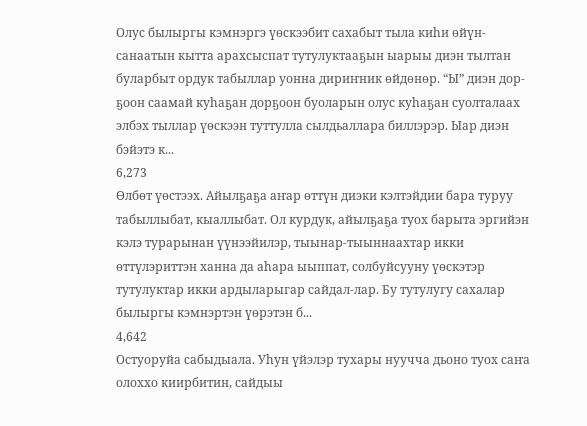Олус былыргы кэмнэргэ үөскээбит сахабыт тыла киһи өйүн-санаатын кытта арахсыспат тутулуктааҕын ыарыы диэн тылтан буларбыт ордук табыллар уонна дириҥник өйдөнөр. “Ы” диэн дор-ҕоон саамай куһаҕан дорҕоон буоларын олус куһаҕан суолталаах элбэх тыллар үөскээн туттулла сылдьаллара биллэрэр. Ыар диэн бэйэтэ к...
6,273
Өлбөт үөстээх. Айылҕаҕа аҥар өттүн диэки кэлтэйдии бара туруу табыллыбат, кыаллыбат. Ол курдук, айылҕаҕа туох барыта эргийэн кэлэ турарынан үүнээйилэр, тыынар-тыыннаахтар икки өттүлэриттэн ханна да аһара ыыппат, солбуйсууну үөскэтэр тутулуктар икки ардыларыгар сайдал-лар. Бу тутулугу сахалар былыргы кэмнэртэн үөрэтэн б...
4,642
Остуоруйа сабыдыала. Уһун үйэлэр тухары нуучча дьоно туох саҥа олоххо киирбитин, сайдыы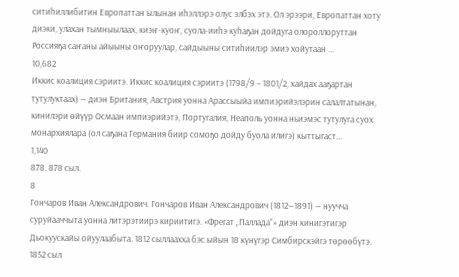ситиһиллибитин Европаттан ылынан иһэллэрэ олус элбэх этэ. Ол эрээри, Европаттан хоту диэки, улахан тымныылаах, киэҥ-куоҥ, суола-ииһэ куһаҕан дойдуга олороллоруттан Россияҕа саҥаны айыыны оҥоруулар, сайдыыны ситиһиилэр эмиэ хойутаан ...
10,682
Иккис коалиция сэриитэ. Иккис коалиция сэриитэ (1798/9 – 1801/2, хайдах ааҕартан тутулуктаах) — диэн Британия, Австрия уонна Арассыыйа импиэрийэлэрин салалтатынан, кинилэри өйүүр Осмаан импиэрийэтэ, Португалия, Неаполь уонна ньиэмэс тутулуга суох монархиялара (ол саҕана Германия биир сомоҕо дойду буола илигэ) кыттыгаст...
1,140
878. 878 сыл.
8
Гончаров Иван Александрович. Гончаров Иван Александрович (1812—1891) — нуучча суруйааччыта уонна литэрэтиирэ кириитигэ. «Фрегат „Паллада“» диэн кинигэтигэр Дьокуускайы ойуулаабыта. 1812 сыллаахха бэс ыйын 18 күнүгэр Симбирскэйгэ төрөөбүтэ. 1852 сыл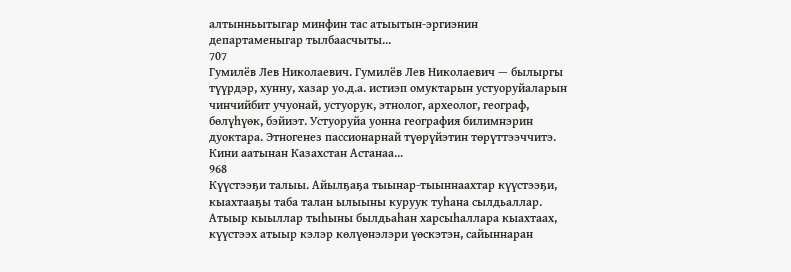алтынньытыгар минфин тас атыытын-эргиэнин департаменыгар тылбаасчыты...
707
Гумилёв Лев Николаевич. Гумилёв Лев Николаевич — былыргы түүрдэр, хунну, хазар уо.д.а. истиэп омуктарын устуоруйаларын чинчийбит учуонай, устуорук, этнолог, археолог, географ, бөлүһүөк, бэйиэт. Устуоруйа уонна география билимнэрин дуоктара. Этногенез пассионарнай түөрүйэтин төрүттээччитэ. Кини аатынан Казахстан Астанаа...
968
Күүстээҕи талыы. Айылҕаҕа тыынар-тыыннаахтар күүстээҕи, кыахтааҕы таба талан ылыыны куруук туһана сылдьаллар. Атыыр кыыллар тыһыны былдьаһан харсыһаллара кыахтаах, күүстээх атыыр кэлэр көлүөнэлэри үөскэтэн, сайыннаран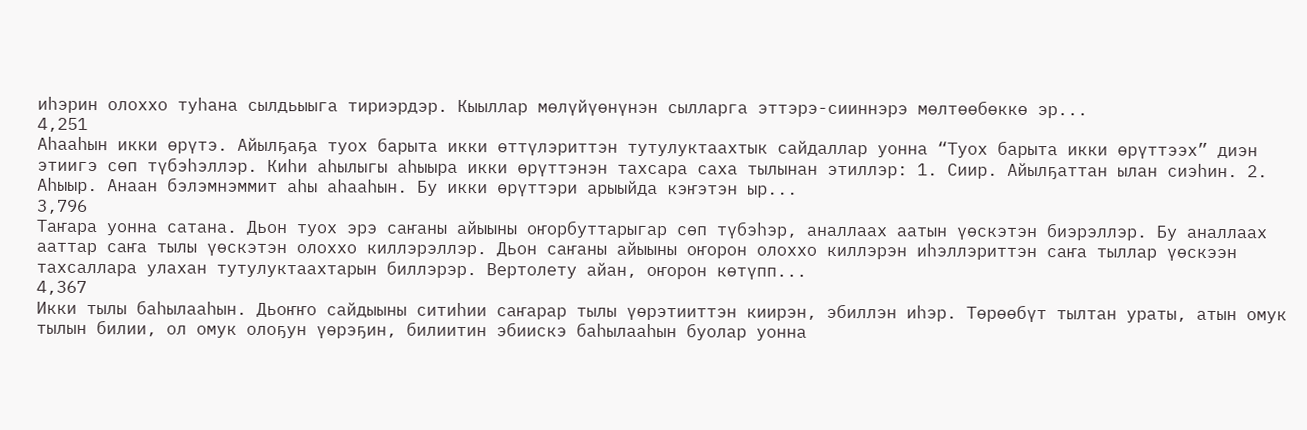иһэрин олоххо туһана сылдьыыга тириэрдэр. Кыыллар мөлүйүөнүнэн сылларга эттэрэ-сииннэрэ мөлтөөбөккө эр...
4,251
Аһааһын икки өрүтэ. Айылҕаҕа туох барыта икки өттүлэриттэн тутулуктаахтык сайдаллар уонна “Туох барыта икки өрүттээх” диэн этиигэ сөп түбэһэллэр. Киһи аһылыгы аһыыра икки өрүттэнэн тахсара саха тылынан этиллэр: 1. Сиир. Айылҕаттан ылан сиэһин. 2. Аһыыр. Анаан бэлэмнэммит аһы аһааһын. Бу икки өрүттэри арыыйда кэҥэтэн ыр...
3,796
Таҥара уонна сатана. Дьон туох эрэ саҥаны айыыны оҥорбуттарыгар сөп түбэһэр, аналлаах аатын үөскэтэн биэрэллэр. Бу аналлаах ааттар саҥа тылы үөскэтэн олоххо киллэрэллэр. Дьон саҥаны айыыны оҥорон олоххо киллэрэн иһэллэриттэн саҥа тыллар үөскээн тахсаллара улахан тутулуктаахтарын биллэрэр. Вертолету айан, оҥорон көтүпп...
4,367
Икки тылы баһылааһын. Дьоҥҥо сайдыыны ситиһии саҥарар тылы үөрэтииттэн киирэн, эбиллэн иһэр. Төрөөбүт тылтан ураты, атын омук тылын билии, ол омук олоҕун үөрэҕин, билиитин эбиискэ баһылааһын буолар уонна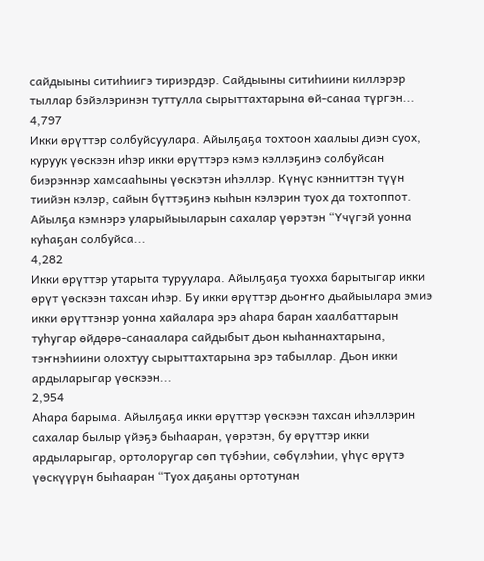сайдыыны ситиһиигэ тириэрдэр. Сайдыыны ситиһиини киллэрэр тыллар бэйэлэринэн туттулла сырыттахтарына өй-санаа түргэн...
4,797
Икки өрүттэр солбуйсуулара. Айылҕаҕа тохтоон хаалыы диэн суох, куруук үөскээн иһэр икки өрүттэрэ кэмэ кэллэҕинэ солбуйсан биэрэннэр хамсааһыны үөскэтэн иһэллэр. Күнүс кэнниттэн түүн тиийэн кэлэр, сайын бүттэҕинэ кыһын кэлэрин туох да тохтоппот. Айылҕа кэмнэрэ уларыйыыларын сахалар үөрэтэн “Үчүгэй уонна куһаҕан солбуйса...
4,282
Икки өрүттэр утарыта туруулара. Айылҕаҕа туохха барытыгар икки өрүт үөскээн тахсан иһэр. Бу икки өрүттэр дьоҥҥо дьайыылара эмиэ икки өрүттэнэр уонна хайалара эрэ аһара баран хаалбаттарын туһугар өйдөрө-санаалара сайдыбыт дьон кыһаннахтарына, тэҥнэһиини олохтуу сырыттахтарына эрэ табыллар. Дьон икки ардыларыгар үөскээн...
2,954
Аһара барыма. Айылҕаҕа икки өрүттэр үөскээн тахсан иһэллэрин сахалар былыр үйэҕэ быһааран, үөрэтэн, бу өрүттэр икки ардыларыгар, ортолоругар сөп түбэһии, сөбүлэһии, үһүс өрүтэ үөскүүрүн быһааран “Туох даҕаны ортотунан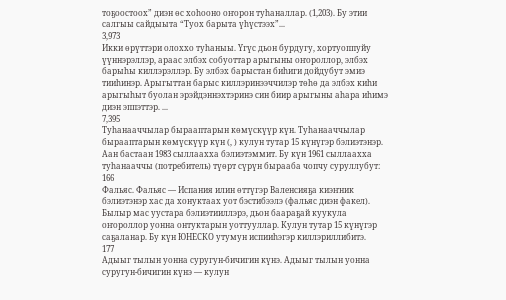тоҕоостоох” диэн өс хоһооно оҥорон туһаналлар. (1,203). Бу этии салгыы сайдыыта “Туох барыта үһүстээх”...
3,973
Икки өрүттэри олоххо туһаныы. Yгүс дьон бурдугу, хортуоппуйу үүннэрэллэр, араас элбэх собуоттар арыгыны оҥороллор, элбэх барыһы киллэрэллэр. Бу элбэх барыстан биһиги дойдубут эмиэ тииһинэр. Арыгыттан барыс киллэринээччилэр төһө да элбэх киһи арыгыһыт буолан эрэйдэннэхтэринэ син биир арыгыны аһара иһимэ диэн эппэттэр. ...
7,395
Туһанааччылар бырааптарын көмүскүүр күн. Туһанааччылар бырааптарын көмүскүүр күн (, ) кулун тутар 15 күнүгэр бэлиэтэнэр. Аан бастаан 1983 сыллаахха бэлиэтэммит. Бу күн 1961 сыллаахха туһанааччы (потребитель) түөрт сүрүн бырааба чопчу суруллубут:
166
Фальяс. Фальяс — Испания илин өттүгэр Валенсияҕа киэҥник бэлиэтэнэр хас да хонуктаах уот бэстибээлэ (фальяс диэн факел). Былыр мас уустара бэлиэтииллэрэ, дьон баараҕай куукула оҥороллор уонна онтуктарын уоттууллар. Кулун тутар 15 күнүгэр саҕаланар. Бу күн ЮНЕСКО утумун испииһэгэр киллэриллибитэ.
177
Адыыг тылын уонна суругун-бичигин күнэ. Адыыг тылын уонна суругун-бичигин күнэ — кулун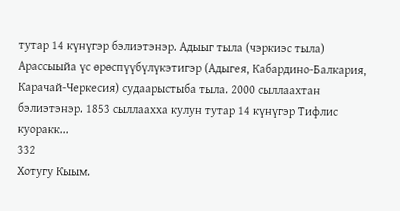тутар 14 күнүгэр бэлиэтэнэр. Адыыг тыла (чэркиэс тыла) Арассыыйа үс өрөспүүбүлүкэтигэр (Адыгея, Кабардино-Балкария, Карачай-Черкесия) судаарыстыба тыла. 2000 сыллаахтан бэлиэтэнэр. 1853 сыллаахха кулун тутар 14 күнүгэр Тифлис куоракк...
332
Хотугу Кыым.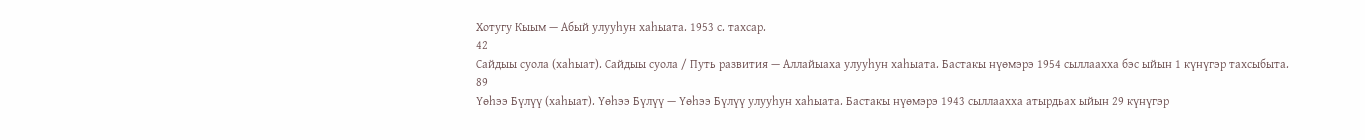Хотугу Кыым — Абый улууһун хаһыата. 1953 с. тахсар.
42
Сайдыы суола (хаһыат). Сайдыы суола / Путь развития — Аллайыаха улууһун хаһыата. Бастакы нүөмэрэ 1954 сыллаахха бэс ыйын 1 күнүгэр тахсыбыта.
89
Үөһээ Бүлүү (хаһыат). Үөһээ Бүлүү — Үөһээ Бүлүү улууһун хаһыата. Бастакы нүөмэрэ 1943 сыллаахха атырдьах ыйын 29 күнүгэр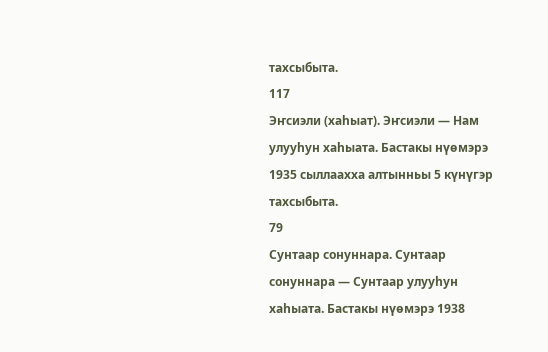тахсыбыта.
117
Эҥсиэли (хаһыат). Эҥсиэли — Нам улууһун хаһыата. Бастакы нүөмэрэ 1935 сыллаахха алтынньы 5 күнүгэр тахсыбыта.
79
Сунтаар сонуннара. Сунтаар сонуннара — Сунтаар улууһун хаһыата. Бастакы нүөмэрэ 1938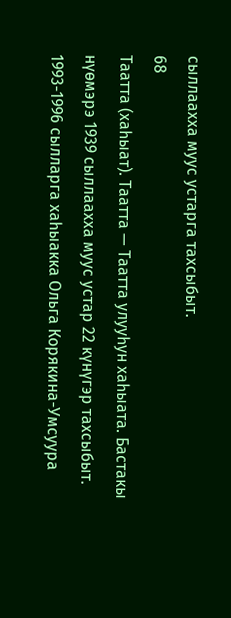сыллаахха муус устарга тахсыбыт.
68
Таатта (хаһыат). Таатта — Таатта улууһун хаһыата. Бастакы нүөмэрэ 1939 сыллаахха муус устар 22 күнүгэр тахсыбыт. 1993-1996 сылларга хаһыакка Ольга Корякина-Умсуура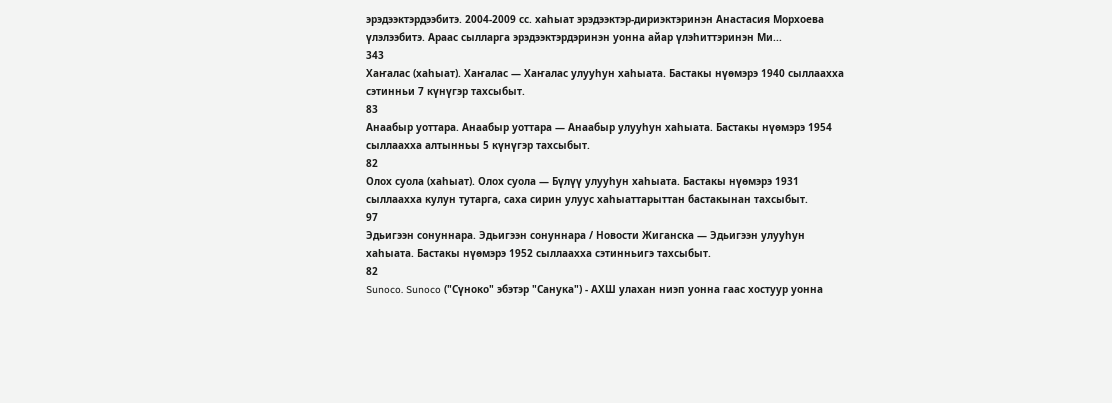эрэдээктэрдээбитэ. 2004-2009 сс. хаһыат эрэдээктэр-дириэктэринэн Анастасия Морхоева үлэлээбитэ. Араас сылларга эрэдээктэрдэринэн уонна айар үлэһиттэринэн Ми...
343
Хаҥалас (хаһыат). Хаҥалас — Хаҥалас улууһун хаһыата. Бастакы нүөмэрэ 1940 сыллаахха сэтинньи 7 күнүгэр тахсыбыт.
83
Анаабыр уоттара. Анаабыр уоттара — Анаабыр улууһун хаһыата. Бастакы нүөмэрэ 1954 сыллаахха алтынньы 5 күнүгэр тахсыбыт.
82
Олох суола (хаһыат). Олох суола — Бүлүү улууһун хаһыата. Бастакы нүөмэрэ 1931 сыллаахха кулун тутарга, саха сирин улуус хаһыаттарыттан бастакынан тахсыбыт.
97
Эдьигээн сонуннара. Эдьигээн сонуннара / Новости Жиганска — Эдьигээн улууһун хаһыата. Бастакы нүөмэрэ 1952 сыллаахха сэтинньигэ тахсыбыт.
82
Sunoco. Sunoco ("Сүноко" эбэтэр "Санука") - АХШ улахан ниэп уонна гаас хостуур уонна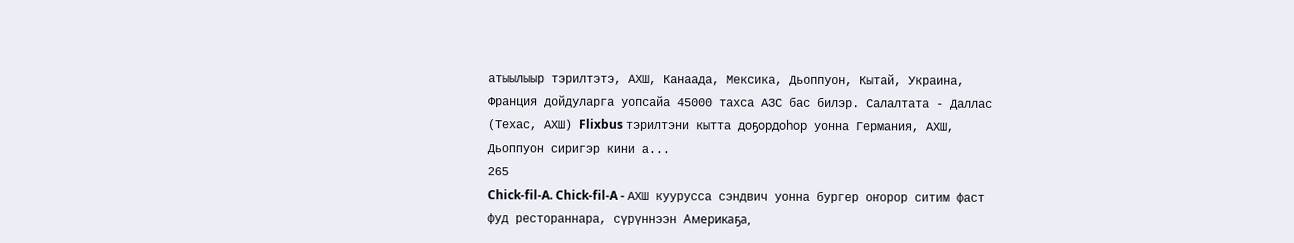атыылыыр тэрилтэтэ, АХШ, Канаада, Мексика, Дьоппуон, Кытай, Украина, Франция дойдуларга уопсайа 45000 тахса АЗС бас билэр. Салалтата - Даллас (Техас, АХШ) Flixbus тэрилтэни кытта доҕордоһор уонна Германия, АХШ, Дьоппуон сиригэр кини а...
265
Chick-fil-A. Chick-fil-A - АХШ куурусса сэндвич уонна бургер оҥорор ситим фаст фуд рестораннара, сүрүннээн Америкаҕа,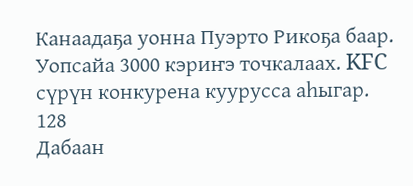Канаадаҕа уонна Пуэрто Рикоҕа баар. Уопсайа 3000 кэриҥэ точкалаах. KFC сүрүн конкурена куурусса аһыгар.
128
Дабаан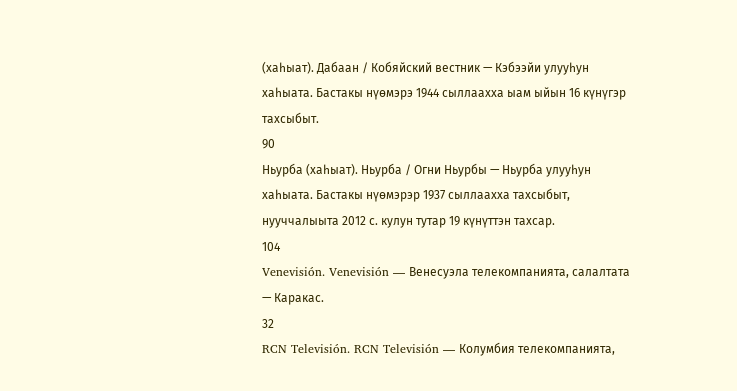(хаһыат). Дабаан / Кобяйский вестник — Кэбээйи улууһун хаһыата. Бастакы нүөмэрэ 1944 сыллаахха ыам ыйын 16 күнүгэр тахсыбыт.
90
Ньурба (хаһыат). Ньурба / Огни Ньурбы — Ньурба улууһун хаһыата. Бастакы нүөмэрэр 1937 сыллаахха тахсыбыт, нууччалыыта 2012 с. кулун тутар 19 күнүттэн тахсар.
104
Venevisión. Venevisión — Венесуэла телекомпанията, салалтата — Каракас.
32
RCN Televisión. RCN Televisión — Колумбия телекомпанията,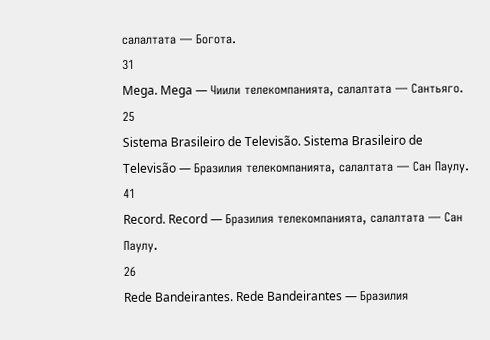салалтата — Богота.
31
Mega. Mega — Чиили телекомпанията, салалтата — Сантьяго.
25
Sistema Brasileiro de Televisão. Sistema Brasileiro de Televisão — Бразилия телекомпанията, салалтата — Сан Паулу.
41
Record. Record — Бразилия телекомпанията, салалтата — Сан Паулу.
26
Rede Bandeirantes. Rede Bandeirantes — Бразилия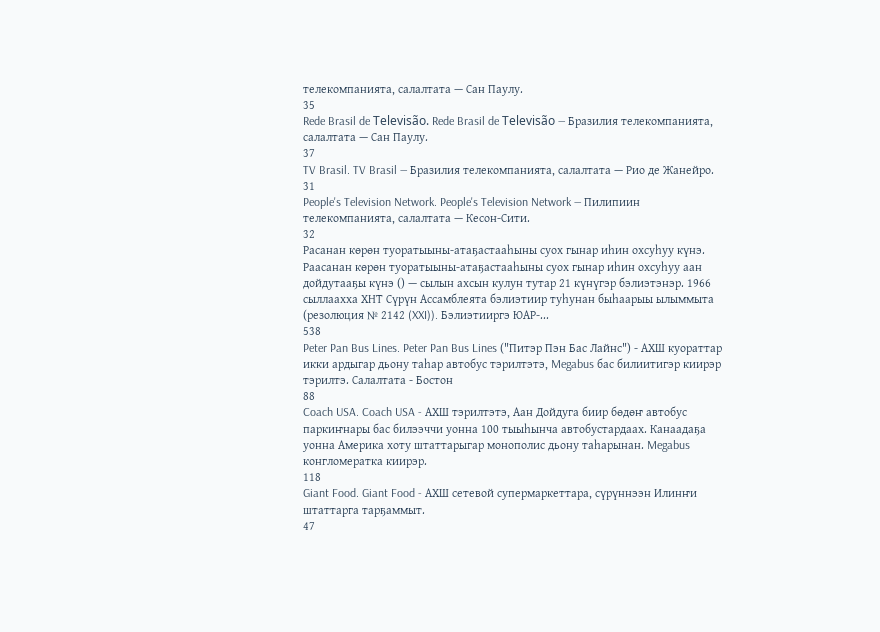телекомпанията, салалтата — Сан Паулу.
35
Rede Brasil de Televisão. Rede Brasil de Televisão — Бразилия телекомпанията, салалтата — Сан Паулу.
37
TV Brasil. TV Brasil — Бразилия телекомпанията, салалтата — Рио де Жанейро.
31
People's Television Network. People's Television Network — Пилипиин телекомпанията, салалтата — Кесон-Сити.
32
Расанан көрөн туоратыыны-атаҕастааһыны суох гынар иһин охсуһуу күнэ. Раасанан көрөн туоратыыны-атаҕастааһыны суох гынар иһин охсуһуу аан дойдутааҕы күнэ () — сылын ахсын кулун тутар 21 күнүгэр бэлиэтэнэр. 1966 сыллаахха ХНТ Сүрүн Ассамблеята бэлиэтиир туһунан быһаарыы ылыммыта (резолюция № 2142 (XXI)). Бэлиэтииргэ ЮАР-...
538
Peter Pan Bus Lines. Peter Pan Bus Lines ("Питэр Пэн Бас Лайнс") - АХШ куораттар икки ардыгар дьону таһар автобус тэрилтэтэ, Megabus бас билиитигэр киирэр тэрилтэ. Салалтата - Бостон
88
Coach USA. Coach USA - АХШ тэрилтэтэ, Аан Дойдуга биир бөдөҥ автобус паркиҥнары бас билээччи уонна 100 тыыһынча автобустардаах. Канаадаҕа уонна Америка хоту штаттарыгар монополис дьону таһарынан. Megabus конгломератка киирэр.
118
Giant Food. Giant Food - АХШ сетевой супермаркеттара, сүрүннээн Илинҥи штаттарга тарҕаммыт.
47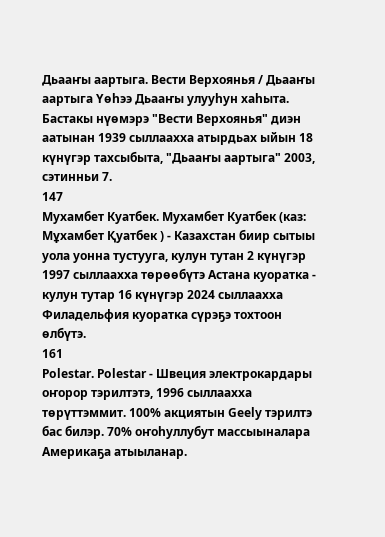Дьааҥы аартыга. Вести Верхоянья / Дьааҥы аартыга Үөһээ Дьааҥы улууһун хаһыта. Бастакы нүөмэрэ "Вести Верхоянья" диэн аатынан 1939 сыллаахха атырдьах ыйын 18 күнүгэр тахсыбыта, "Дьааҥы аартыга" 2003, сэтинньи 7.
147
Мухамбет Куатбек. Мухамбет Куатбек (каз: Мұхамбет Қуатбек ) - Казахстан биир сытыы уола уонна тустууга, кулун тутан 2 күнүгэр 1997 сыллаахха төрөөбүтэ Астана куоратка - кулун тутар 16 күнүгэр 2024 сыллаахха Филадельфия куоратка сүрэҕэ тохтоон өлбүтэ.
161
Polestar. Polestar - Швеция электрокардары оҥорор тэрилтэтэ, 1996 сыллаахха төрүттэммит. 100% акциятын Geely тэрилтэ бас билэр. 70% оҥоһуллубут массыыналара Америкаҕа атыыланар.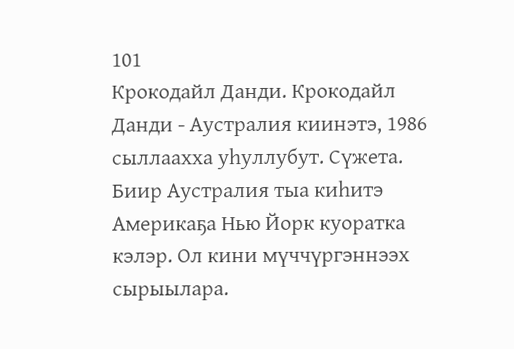101
Крокодайл Данди. Крокодайл Данди - Аустралия киинэтэ, 1986 сыллаахха уһуллубут. Сүжета. Биир Аустралия тыа киһитэ Америкаҕа Нью Йорк куоратка кэлэр. Ол кини мүччүргэннээх сырыылара.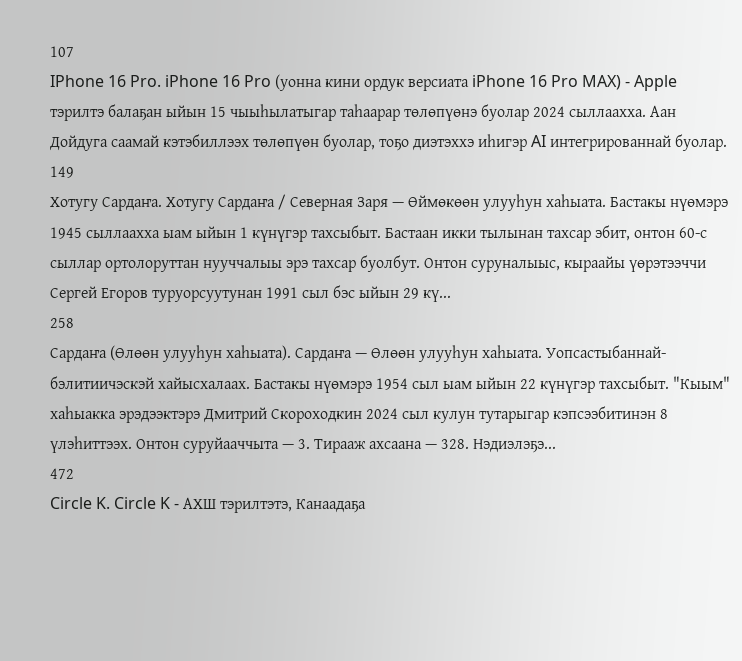107
IPhone 16 Pro. iPhone 16 Pro (уонна кини ордук версиата iPhone 16 Pro MAX) - Apple тэрилтэ балаҕан ыйын 15 чыыһылатыгар таһаарар төлөпүөнэ буолар 2024 сыллаахха. Аан Дойдуга саамай кэтэбиллээх төлөпүөн буолар, тоҕо диэтэххэ иһигэр AI интегрированнай буолар.
149
Хотугу Сардаҥа. Хотугу Сардаҥа / Северная Заря — Өймөкөөн улууһун хаһыата. Бастакы нүөмэрэ 1945 сыллаахха ыам ыйын 1 күнүгэр тахсыбыт. Бастаан икки тылынан тахсар эбит, онтон 60-с сыллар ортолоруттан нууччалыы эрэ тахсар буолбут. Онтон суруналыыс, кыраайы үөрэтээччи Сергей Егоров туруорсуутунан 1991 сыл бэс ыйын 29 кү...
258
Сардаҥа (Өлөөн улууһун хаһыата). Сардаҥа — Өлөөн улууһун хаһыата. Уопсастыбаннай-бэлитиичэскэй хайысхалаах. Бастакы нүөмэрэ 1954 сыл ыам ыйын 22 күнүгэр тахсыбыт. "Кыым" хаһыакка эрэдээктэрэ Дмитрий Скороходкин 2024 сыл кулун тутарыгар кэпсээбитинэн 8 үлэһиттээх. Онтон суруйааччыта — 3. Тирааж ахсаана — 328. Нэдиэлэҕэ...
472
Circle K. Circle K - АХШ тэрилтэтэ, Канаадаҕа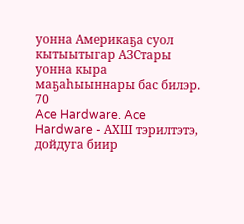уонна Америкаҕа суол кытыытыгар АЗСтары уонна кыра маҕаһыыннары бас билэр.
70
Ace Hardware. Ace Hardware - АХШ тэрилтэтэ, дойдуга биир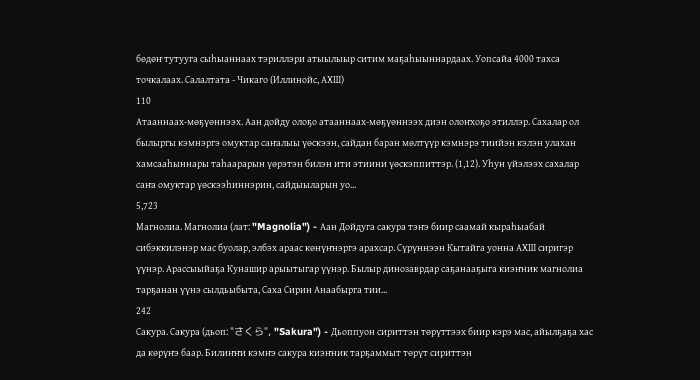бөдөҥ тутууга сыһыаннаах тэриллэри атыылыыр ситим маҕаһыыннардаах. Уопсайа 4000 тахса точкалаах. Салалтата - Чикаго (Иллинойс, АХШ)
110
Атааннаах-мөҕүөннээх. Аан дойду олоҕо атааннаах-мөҕүөннээх диэн олоҥхоҕо этиллэр. Сахалар ол былыргы кэмнэргэ омуктар саҥалыы үөскээн, сайдан баран мөлтүүр кэмнэрэ тиийэн кэлэн улахан хамсааһыннары таһаарарын үөрэтэн билэн ити этиини үөскэппиттэр. (1,12). Уһун үйэлээх сахалар саҥа омуктар үөскээһиннэрин, сайдыыларын уо...
5,723
Магнолиа. Магнолиа (лат: "Magnolia") - Аан Дойдуга сакура тэҥэ биир саамай кыраһыабай сибэккилэнэр мас буолар, элбэх араас көнүҥнэргэ арахсар. Сүрүннээн Кытайга уонна АХШ сиригэр үүнэр. Арассыыйаҕа Кунашир арыытыгар үүнэр. Былыр динозаврдар саҕанааҕыга киэҥник магнолиа тарҕанан үүнэ сылдьыбыта, Саха Сирин Анаабырга тии...
242
Сакура. Сакура (дьоп: "さくら", "Sakura") - Дьоппуон сириттэн төрүттээх биир кэрэ мас, айылҕаҕа хас да көрүҥэ баар. Билиҥҥи кэмҥэ сакура киэҥник тарҕаммыт төрүт сириттэн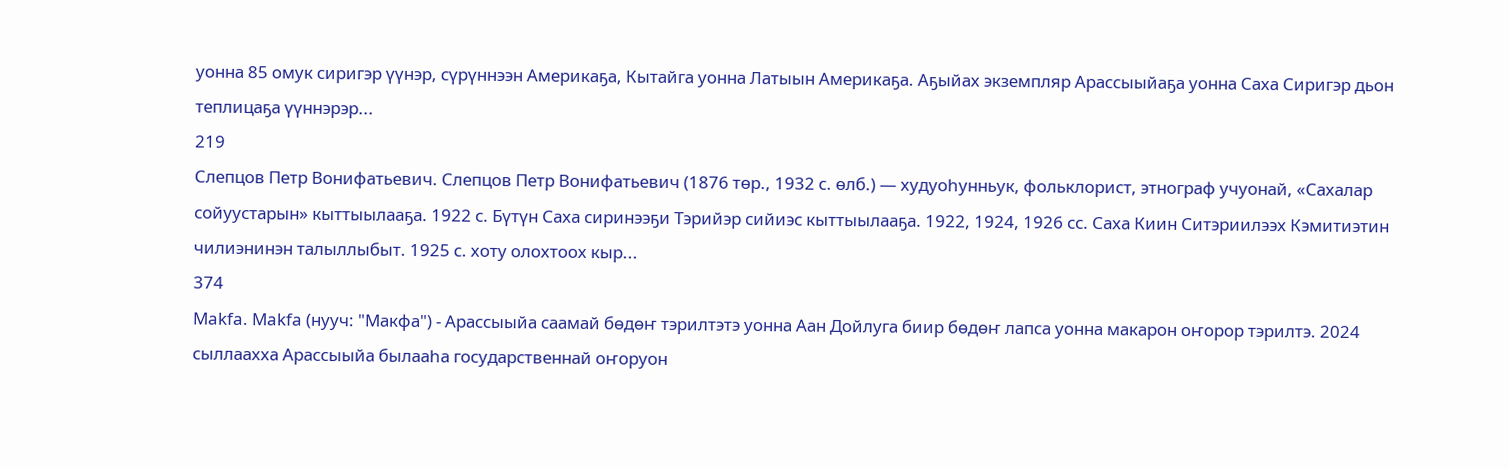уонна 85 омук сиригэр үүнэр, сүрүннээн Америкаҕа, Кытайга уонна Латыын Америкаҕа. Аҕыйах экземпляр Арассыыйаҕа уонна Саха Сиригэр дьон теплицаҕа үүннэрэр...
219
Слепцов Петр Вонифатьевич. Слепцов Петр Вонифатьевич (1876 төр., 1932 с. өлб.) — худуоһунньук, фольклорист, этнограф учуонай, «Сахалар сойуустарын» кыттыылааҕа. 1922 с. Бүтүн Саха сиринээҕи Тэрийэр сийиэс кыттыылааҕа. 1922, 1924, 1926 сс. Саха Киин Ситэриилээх Кэмитиэтин чилиэнинэн талыллыбыт. 1925 с. хоту олохтоох кыр...
374
Makfa. Makfa (нууч: "Макфа") - Арассыыйа саамай бөдөҥ тэрилтэтэ уонна Аан Дойлуга биир бөдөҥ лапса уонна макарон оҥорор тэрилтэ. 2024 сыллаахха Арассыыйа былааһа государственнай оҥоруон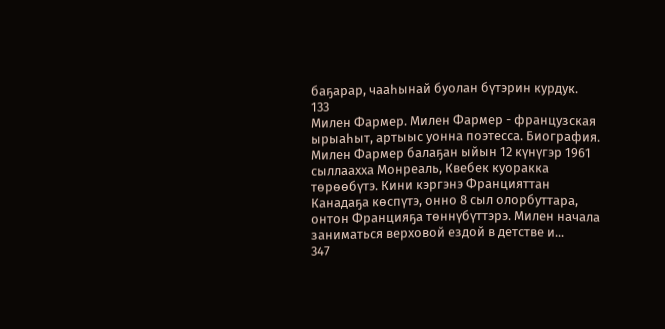баҕарар, чааһынай буолан бүтэрин курдук.
133
Милен Фармер. Милен Фармер - французская ырыаһыт, артыыс уонна поэтесса. Биография. Милен Фармер балаҕан ыйын 12 күнүгэр 1961 сыллаахха Монреаль, Квебек куоракка төрөөбүтэ. Кини кэргэнэ Францияттан Канадаҕа көспүтэ, онно 8 сыл олорбуттара, онтон Францияҕа төннүбүттэрэ. Милен начала заниматься верховой ездой в детстве и...
347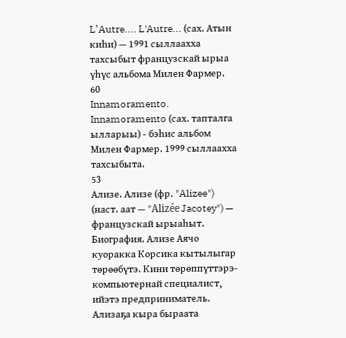L’Autre.... L'Autre... (сах. Атын киһи) — 1991 сыллаахха тахсыбыт французскай ырыа үһүс альбома Милен Фармер.
60
Innamoramento. Innamoramento (сах. тапталга ылларыы) - бэһис альбом Милен Фармер. 1999 сыллаахха тахсыбыта.
53
Ализе. Ализе (фр. "Alizee") (наст. аат — "Alizée Jacotey") — французскай ырыаһыт. Биография. Ализе Аячо куоракка Корсика кытылыгар төрөөбүтэ. Кини төрөппүттэрэ-компьютернай специалист, ийэтэ предприниматель. Ализаҕа кыра быраата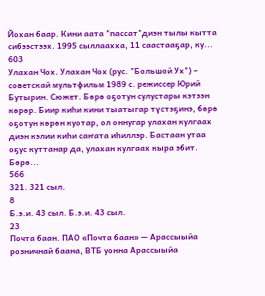Йохан баар. Кини аата "пассат"диэн тылы кытта сибээстээх. 1995 сыллаахха, 11 саастааҕар, ку...
603
Улахан Чох. Улахан Чох (рус. "Большой Ух") − советскай мультфильм 1989 с. режиссер Юрий Бутырин. Сюжет. Бөрө оҕотун сулустары кэтээн көрөр. Биир киһи кини тыатыгар түстэҕинэ, бөрө оҕотун көрөн куотар, ол оннугар улахан кулгаах диэн кэлии киһи саҥата иһиллэр. Бастаан утаа оҕус куттанар да, улахан кулгаах кыра эбит. Бөрө...
566
321. 321 сыл.
8
Б.э.и. 43 сыл. Б.э.и. 43 сыл.
23
Почта баан. ПАО «Почта баан» — Арассыыйа розничнай баана, ВТБ уонна Арассыыйа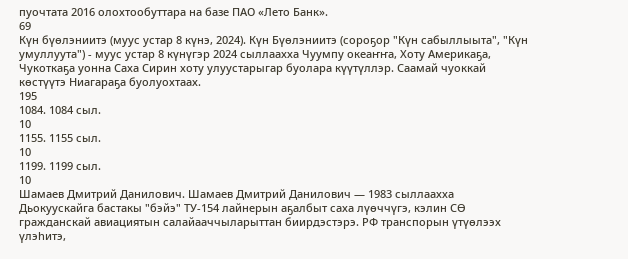пуочтата 2016 олохтообуттара на базе ПАО «Лето Банк».
69
Күн бүөлэниитэ (муус устар 8 күнэ, 2024). Күн Бүөлэниитэ (сороҕор "Күн сабыллыыта", "Күн умуллуута") - муус устар 8 күнүгэр 2024 сыллаахха Чуумпу океаҥҥа, Хоту Америкаҕа, Чукоткаҕа уонна Саха Сирин хоту улуустарыгар буолара күүтүллэр. Саамай чуоккай көстүүтэ Ниагараҕа буолуохтаах.
195
1084. 1084 сыл.
10
1155. 1155 сыл.
10
1199. 1199 сыл.
10
Шамаев Дмитрий Данилович. Шамаев Дмитрий Данилович — 1983 сыллаахха Дьокуускайга бастакы "бэйэ" ТУ-154 лайнерын аҕалбыт саха лүөччүгэ, кэлин СӨ гражданскай авиациятын салайааччыларыттан биирдэстэрэ. РФ транспорын үтүөлээх үлэһитэ,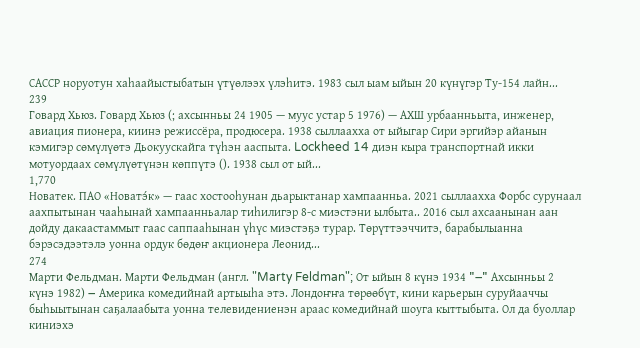САССР норуотун хаһаайыстыбатын үтүөлээх үлэһитэ. 1983 сыл ыам ыйын 20 күнүгэр Ту-154 лайн...
239
Говард Хьюз. Говард Хьюз (; ахсынньы 24 1905 — муус устар 5 1976) — АХШ урбаанньыта, инженер, авиация пионера, киинэ режиссёра, продюсера. 1938 сыллаахха от ыйыгар Сири эргийэр айанын кэмигэр сөмүлүөтэ Дьокуускайга түһэн ааспыта. Lockheed 14 диэн кыра транспортнай икки мотуордаах сөмүлүөтүнэн көппүтэ (). 1938 сыл от ый...
1,770
Новатек. ПАО «Новатэ́к» — гаас хостооһунан дьарыктанар хампаанньа. 2021 сыллаахха Форбс сурунаал аахпытынан чааһынай хампаанньалар тиһилигэр 8-с миэстэни ылбыта.. 2016 сыл ахсаанынан аан дойду дакаастаммыт гаас саппааһынан үһүс миэстэҕэ турар. Төрүттээччитэ, барабылыанна бэрэсэдээтэлэ уонна ордук бөдөҥ акционера Леонид...
274
Марти Фельдман. Марти Фельдман (англ. "Marty Feldman"; От ыйын 8 күнэ 1934 "౼" Ахсынньы 2 күнэ 1982) ౼ Америка комедийнай артыыһа этэ. Лондоҥҥа төрөөбүт, кини карьерын суруйааччы быһыытынан саҕалаабыта уонна телевидениенэн араас комедийнай шоуга кыттыбыта. Ол да буоллар киниэхэ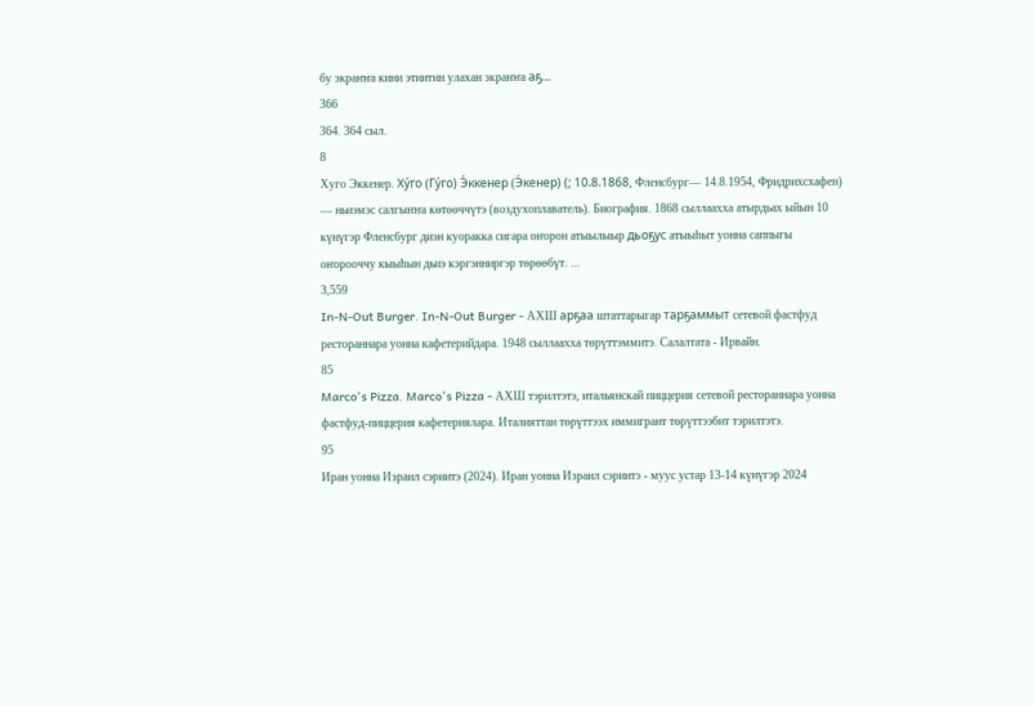бу экраҥҥа кини этиитин улахан экраҥҥа аҕ...
366
364. 364 сыл.
8
Хуго Эккенер. Ху́го (Гу́го) Э́ккенер (Э́кенер) (; 10.8.1868, Фленсбург— 14.8.1954, Фридрихсхафен) — ньиэмэс салгыҥҥа көтөөччүтэ (воздухоплаватель). Биография. 1868 сыллаахха атырдьах ыйын 10 күнүгэр Фленсбург диэн куоракка сигара оҥорон атыылыыр дьоҕус атыыһыт уонна саппыгы оҥорооччу кыыһын дьиэ кэргэнниргэр төрөөбүт. ...
3,559
In-N-Out Burger. In-N-Out Burger - АХШ арҕаа штаттарыгар тарҕаммыт сетевой фастфуд рестораннара уонна кафетерийдара. 1948 сыллаахха төрүттэммитэ. Салалтата - Ирвайн.
85
Marco's Pizza. Marco's Pizza - АХШ тэрилтэтэ, итальянскай пиццерия сетевой рестораннара уонна фастфуд-пиццерия кафетериялара. Италияттан төрүттээх иммигрант төрүттээбит тэрилтэтэ.
95
Иран уонна Израил сэриитэ (2024). Иран уонна Израил сэриитэ - муус устар 13-14 күнүгэр 2024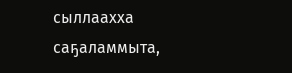сыллаахха саҕаламмыта,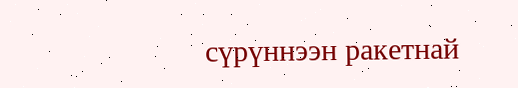сүрүннээн ракетнай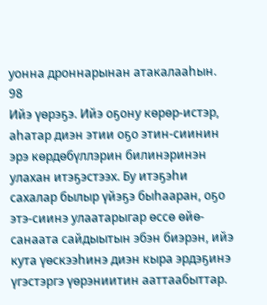уонна дроннарынан атакалааһын.
98
Ийэ үөрэҕэ. Ийэ оҕону көрөр-истэр, аһатар диэн этии оҕо этин-сиинин эрэ көрдөбүллэрин билинэринэн улахан итэҕэстээх. Бу итэҕэһи сахалар былыр үйэҕэ быһааран, оҕо этэ-сиинэ улаатарыгар өссө өйө-санаата сайдыытын эбэн биэрэн, ийэ кута үөскээһинэ диэн кыра эрдэҕинэ үгэстэргэ үөрэниитин ааттаабыттар.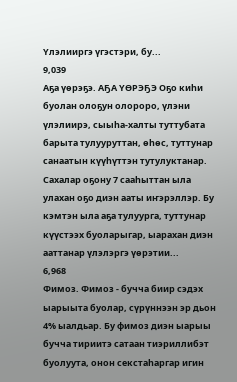Үлэлииргэ үгэстэри, бу...
9,039
Аҕа үөрэҕэ. АҔА ҮӨРЭҔЭ Оҕо киһи буолан олоҕун олороро, үлэни үлэлиирэ, сыыһа-халты туттубата барыта тулууруттан, өһөс, туттунар санаатын күүһүттэн тутулуктанар. Сахалар оҕону 7 сааһыттан ыла улахан оҕо диэн ааты иҥэрэллэр. Бу кэмтэн ыла аҕа тулуурга, туттунар күүстээх буоларыгар, ыарахан диэн ааттанар үлэлэргэ үөрэтии...
6,968
Фимоз. Фимоз - бучча биир сэдэх ыарыыта буолар, сүрүннээн эр дьон 4% ыалдьар. Бу фимоз диэн ыарыы бучча тириитэ сатаан тиэриллибэт буолуута, онон секстаһаргар игин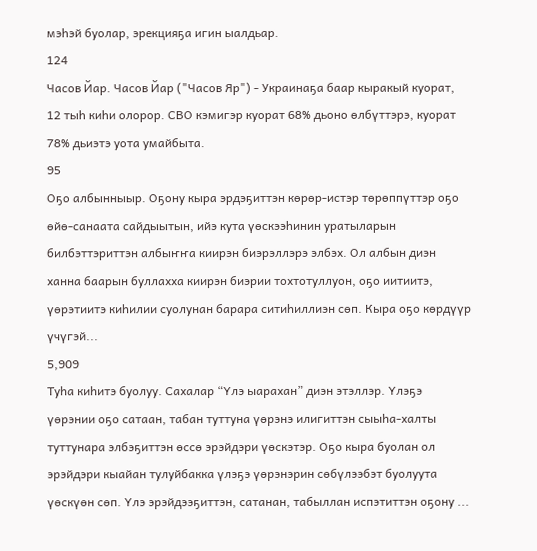мэһэй буолар, эрекцияҕа игин ыалдьар.
124
Часов Йар. Часов Йар ("Часов Яр") - Украинаҕа баар кыракый куорат, 12 тыһ киһи олорор. СВО кэмигэр куорат 68% дьоно өлбүттэрэ, куорат 78% дьиэтэ уота умайбыта.
95
Оҕо албынныыр. Оҕону кыра эрдэҕиттэн көрөр-истэр төрөппүттэр оҕо өйө-санаата сайдыытын, ийэ кута үөскээһинин уратыларын билбэттэриттэн албыҥҥа киирэн биэрэллэрэ элбэх. Ол албын диэн ханна баарын буллахха киирэн биэрии тохтотуллуон, оҕо иитиитэ, үөрэтиитэ киһилии суолунан барара ситиһиллиэн сөп. Кыра оҕо көрдүүр үчүгэй...
5,909
Туһа киһитэ буолуу. Сахалар “Үлэ ыарахан” диэн этэллэр. Үлэҕэ үөрэнии оҕо сатаан, табан туттуна үөрэнэ илигиттэн сыыһа-халты туттунара элбэҕиттэн өссө эрэйдэри үөскэтэр. Оҕо кыра буолан ол эрэйдэри кыайан тулуйбакка үлэҕэ үөрэнэрин сөбүлээбэт буолуута үөскүөн сөп. Үлэ эрэйдээҕиттэн, сатанан, табыллан испэтиттэн оҕону ...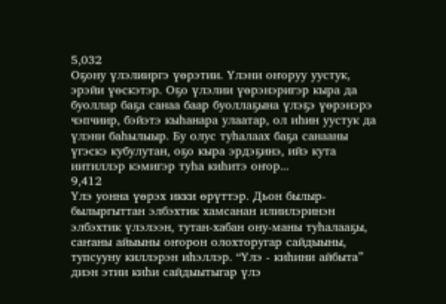5,032
Оҕону үлэлииргэ үөрэтии. Үлэни оҥоруу уустук, эрэйи үөскэтэр. Оҕо үлэлии үөрэнэригэр кыра да буоллар баҕа санаа баар буоллаҕына үлэҕэ үөрэнэрэ чэпчиир, бэйэтэ кыһанара улаатар, ол иһин уустук да үлэни баһылыыр. Бу олус туһалаах баҕа санааны үгэскэ кубулутан, оҕо кыра эрдэҕинэ, ийэ кута иитиллэр кэмигэр туһа киһитэ оҥор...
9,412
Үлэ уонна үөрэх икки өрүттэр. Дьон былыр-былыргыттан элбэхтик хамсанан илиилэринэн элбэхтик үлэлээн, тутан-хабан ону-маны туһалааҕы, саҥаны айыыны оҥорон олохторугар сайдыыны, тупсууну киллэрэн иһэллэр. “Үлэ - киһини айбыта” диэн этии киһи сайдыытыгар үлэ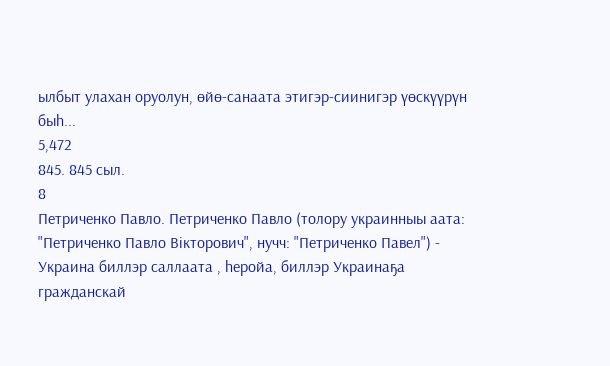ылбыт улахан оруолун, өйө-санаата этигэр-сиинигэр үөскүүрүн быһ...
5,472
845. 845 сыл.
8
Петриченко Павло. Петриченко Павло (толору украинныы аата: "Петриченко Павло Вікторович", нучч: "Петриченко Павел") - Украина биллэр саллаата , һеройа, биллэр Украинаҕа гражданскай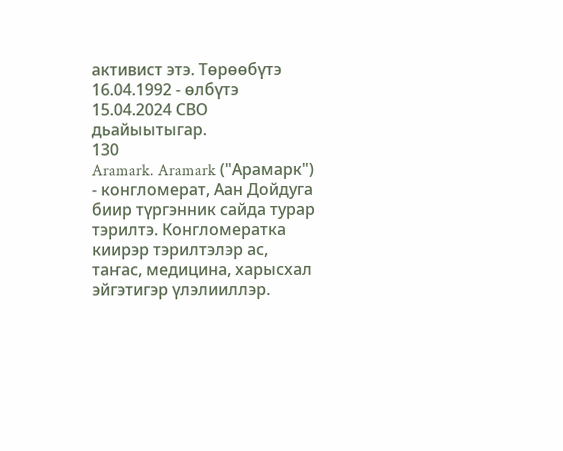активист этэ. Төрөөбүтэ 16.04.1992 - өлбүтэ 15.04.2024 СВО дьайыытыгар.
130
Aramark. Aramark ("Арамарк") - конгломерат, Аан Дойдуга биир түргэнник сайда турар тэрилтэ. Конгломератка киирэр тэрилтэлэр ас, таҥас, медицина, харысхал эйгэтигэр үлэлииллэр.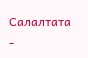Салалтата -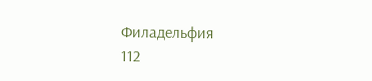Филадельфия
112